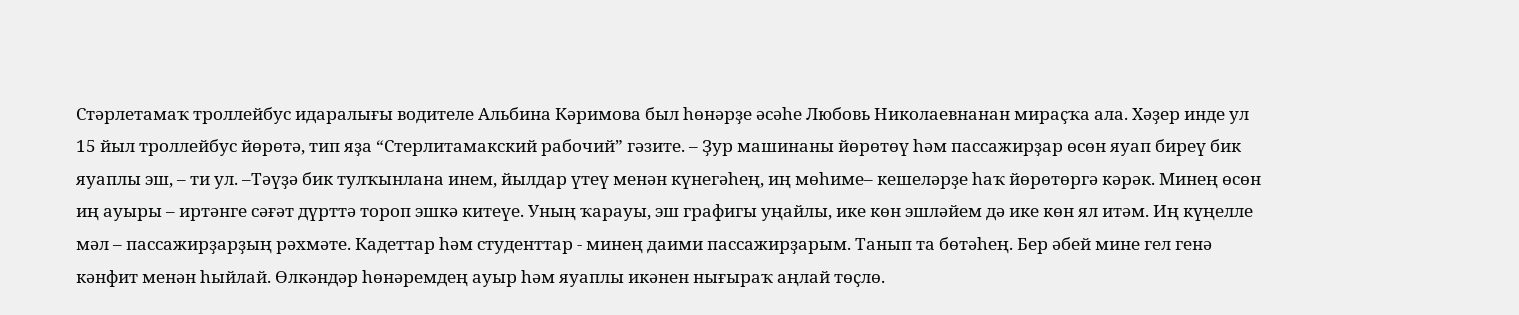Стәрлетамаҡ троллейбус идаралығы водителе Альбина Кәримова был һөнәрҙе әсәһе Любовь Николаевнанан мираҫҡа ала. Хәҙер инде ул 15 йыл троллейбус йөрөтә, тип яҙа “Стерлитамакский рабочий” гәзите. – Ҙур машинаны йөрөтөү һәм пассажирҙар өсөн яуап биреү бик яуаплы эш, – ти ул. –Тәүҙә бик тулҡынлана инем, йылдар үтеү менән күнегәһең, иң мөһиме– кешеләрҙе һаҡ йөрөтөргә кәрәк. Минең өсөн иң ауыры – иртәнге сәғәт дүрттә тороп эшкә китеүе. Уның ҡарауы, эш графигы уңайлы, ике көн эшләйем дә ике көн ял итәм. Иң күңелле мәл – пассажирҙарҙың рәхмәте. Кадеттар һәм студенттар - минең даими пассажирҙарым. Танып та бөтәһең. Бер әбей мине гел генә кәнфит менән һыйлай. Өлкәндәр һөнәремдең ауыр һәм яуаплы икәнен нығыраҡ аңлай төҫлө.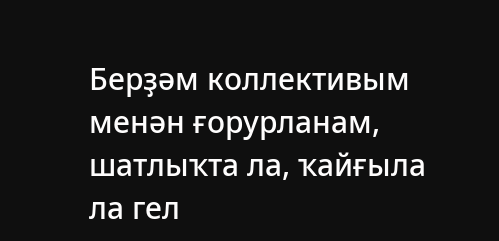Берҙәм коллективым менән ғорурланам, шатлыҡта ла, ҡайғыла ла гел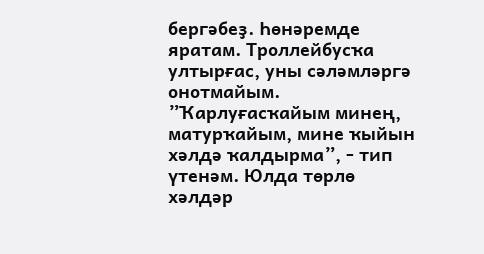бергәбеҙ. Һөнәремде яратам. Троллейбусҡа ултырғас, уны сәләмләргә онотмайым. ”Ҡарлуғасҡайым минең, матурҡайым, мине ҡыйын хәлдә ҡалдырма”, - тип үтенәм. Юлда төрлө хәлдәр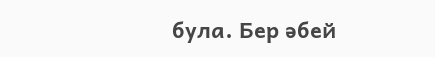була. Бер әбей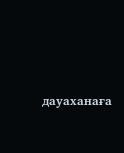дауаханаға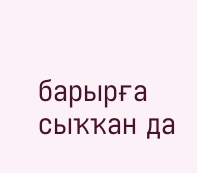барырға сыҡҡан да